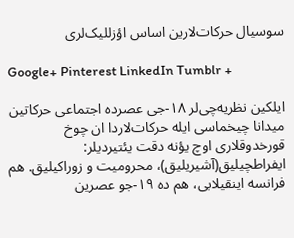سوسیال حرکات‌لارین اساس اؤزللیک‌لری

Google+ Pinterest LinkedIn Tumblr +

ایلکین نظریه‌چی‌لر ۱۸-جی عصرده اجتماعی حرکاتین میدانا چیخماسی ایله حرکات‌لاردا ان چوخ قورخدوقلاری اوچ یؤنه دقت یئتیردیلر: ایفراطچیلیق(آشیریلیق)، محرومیت و زوراکیلیق. هم فرانسه اینقیلابی، هم ده ۱۹-جو عصرین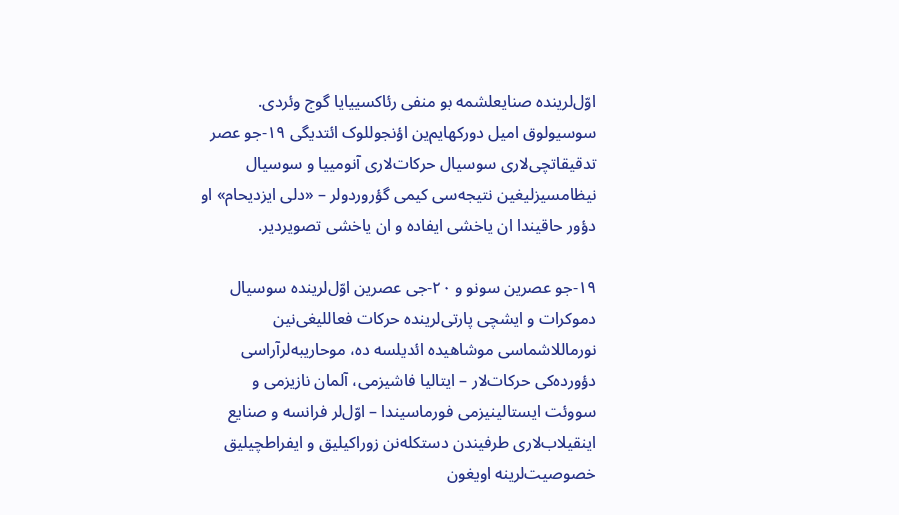اوّل‌لرینده صنایعلشمه بو منفی رئاکسییایا گوج وئردی. سوسیولوق امیل دورکهایم‌ین اؤنجوللوک ائتدیگی ۱۹-جو عصر تدقیقاتچی‌لاری سوسیال حرکات‌لاری آنومییا و سوسیال نیظامسیزلیغین نتیجه‌سی کیمی گؤروردولر – «دلی ایزدیحام» او دؤور حاقیندا ان یاخشی ایفاده و ان یاخشی تصویردیر.

۱۹-جو عصرین سونو و ۲۰-جی عصرین اوّل‌لرینده سوسیال دموکرات و ایشچی پارتی‌لرینده حرکات فعاللیغی‌نین نورماللاشماسی موشاهیده ائدیلسه ده، موحاریبه‌لرآراسی دؤورده‌کی حرکات‌لار – ایتالیا فاشیزمی، آلمان نازیزمی و سووئت ایستالینیزمی فورماسیندا – اوّل‌لر فرانسه و صنایع اینقیلاب‌لاری طرفیندن دستکله‌نن زوراکیلیق و ایفراطچیلیق خصوصیت‌لرینه اویغون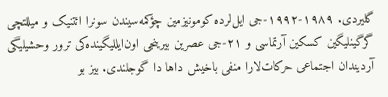گلیردی. ۱۹۸۹-۱۹۹۲-جی ایل‌لرده کومونیزمین چؤکمه‌سیندن سونرا ائتنیک و میللتچی گرگینلیگین کسکین آرتماسی و ۲۱-جی عصرین بیرینجی اون‌ایللیگینده‌کی ترور وحشیلیگی آردیندان اجتماعی حرکات‌لارا منفی باخیش داها دا گوجلندی. بیز بو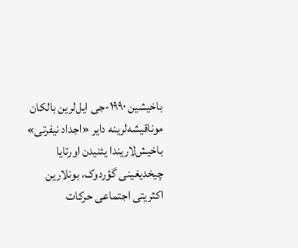باخیشین ۱۹۹۰-جی ایل‌لرین بالکان موناقیشه‌لرینه دایر «اجداد نیفرتی» باخیش‌لاریندا یئنیدن اورتایا چیخدیغینی گؤردوک، بونلارین اکثریتی اجتماعی حرکات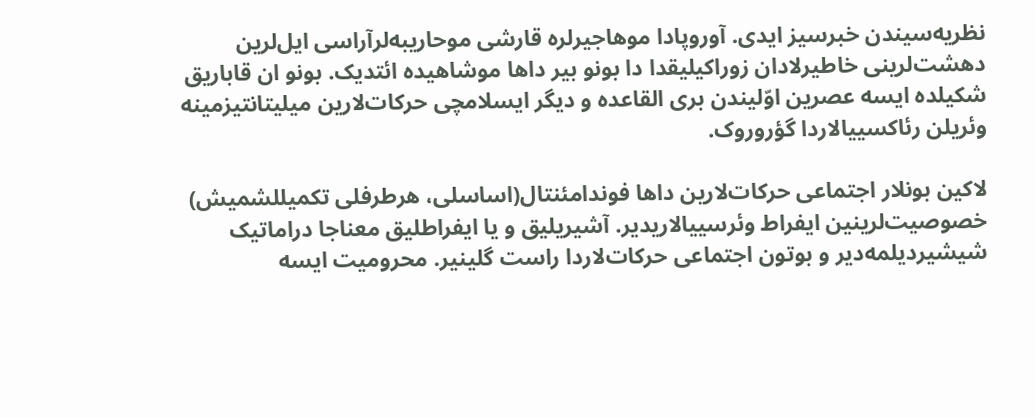نظریه‌سیندن خبرسیز ایدی. آوروپادا موهاجیرلره قارشی موحاریبه‌لرآراسی ایل‌لرین دهشت‌لرینی خاطیرلادان زوراکیلیقدا دا بونو بیر داها موشاهیده ائتدیک. بونو ان قاباریق شکیلده ایسه عصرین اوّلیندن بری القاعده و دیگر ایسلامچی حرکات‌لارین میلیتانتیزمینه وئریلن رئاکسییالاردا گؤروروک.

لاکین بونلار اجتماعی حرکات‌لارین داها فوندامئنتال(اساسلی، هرطرفلی تکمیللشمیش) خصوصیت‌لرینین ایفراط وئرسییالاریدیر. آشیریلیق و یا ایفراطلیق معناجا دراماتیک شیشیردیلمه‌دیر و بوتون اجتماعی حرکات‌لاردا راست گلینیر. محرومیت ایسه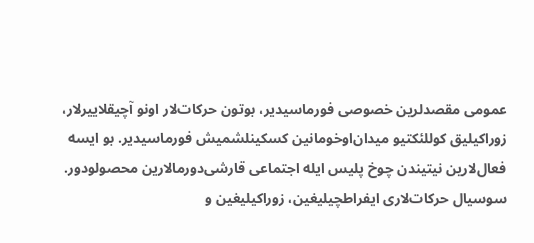عمومی مقصدلرین خصوصی فورماسیدیر، بوتون حرکات‌لار اونو آچیقلاییرلار، زوراکیلیق کوللئکتیو میدان‌اوخومانین کسکینلشمیش فورماسیدیر. بو ایسه فعال‌لارین نیتیندن چوخ پلیس ایله اجتماعی قارشی‌دورمالارین محصولودور. سوسیال حرکات‌لاری ایفراطچیلیغین، زوراکیلیغین و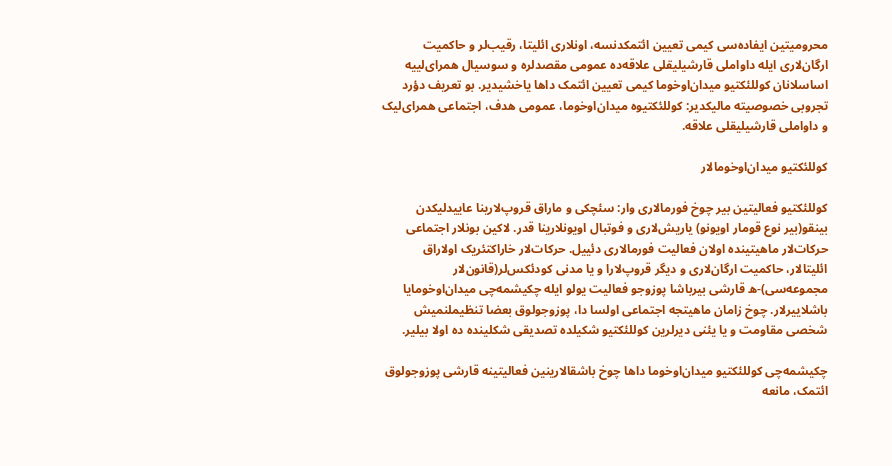محرومیتین ایفاده‌سی کیمی تعیین ائتمکدنسه، اونلاری ائلیتا، رقیب‌لر و حاکمیت ارگان‌لاری ایله داواملی قارشیلیقلی علاقه‌ده عمومی مقصدلره و سوسیال همرای‌لییه اساسلانان کوللئکتیو میدان‌اوخوما کیمی تعیین ائتمک داها یاخشیدیر. بو تعریف دؤرد تجروبی خصوصیته مالیکدیر: کوللئکتیوه میدان‌اوخوما، عمومی هدف، اجتماعی همرای‌لیک و داواملی قارشیلیقلی علاقه.

کوللئکتیو میدان‌اوخومالار

کوللئکتیو فعالیتین بیر چوخ فورمالاری وار: سئچکی و ماراق قروپ‌لارینا عاییدلیکدن بینقو(بیر نوع قومار اویونو) یاریش‌لاری و فوتبال اویونلارینا قدر. لاکین بونلار اجتماعی حرکات‌لار ماهیتینده اولان فعالیت فورمالاری دئییل. حرکات‌لار خاراکتئریک اولاراق ائلیتالار، حاکمیت ارگان‌لاری و دیگر قروپ‌لارا و یا مدنی کودئکس‌لر(قانون‌لار مجموعه‌سی)-ه قارشی بیرباشا پوزوجو فعالیت یولو ایله چکیشمه‌چی میدان‌اوخومایا باشلاییرلار. چوخ زامان ماهیتجه اجتماعی اولسا دا، پوزوجولوق بعضا تنظیملنمیش شخصی مقاومت و یا یئنی دیرلرین کوللئکتیو شکیلده تصدیقی شکلینده ده اولا بیلیر.

چکیشمه‌چی کوللئکتیو میدان‌اوخوما داها چوخ باشقالارینین فعالیتینه قارشی پوزوجولوق ائتمک، مانعه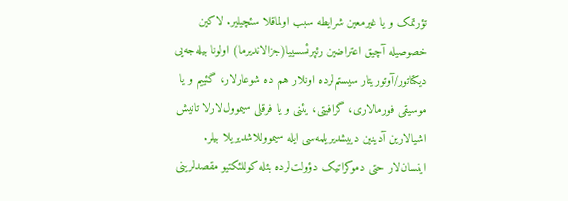تؤرتمک و یا غیرمعین شرایطه سبب اولماقلا سئچیلیر. لاکین خصوصیله آچیق اعتراضین رئپرئسسییا(جزالاندیرما) اولونا بیله‌جه‌یی دیکتاتور/آوتوریتار سیستم‌لرده اونلار هم ده شوعارلار، گئییم و یا موسیقی فورمالاری، گرافیتی، یئنی و یا فرقلی سیموول‌لارلا تانیش اشیالارین آدینین دییشدیریلمه‌سی ایله سیمووللاشدیریلا بیلر. اینسان‌لار حتی دموکراتیک دؤولت‌لرده بئله کوللئکتیو مقصدلرینی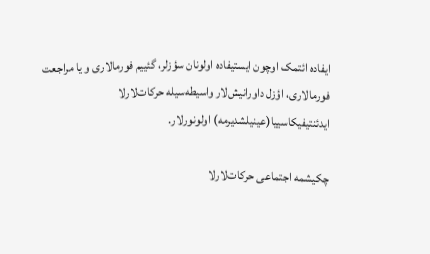ایفاده ائتمک اوچون ایستیفاده اولونان سؤزلر، گئییم فورمالاری و یا مراجعت فورمالاری، اؤزل داورانیش‌لار واسیطه‌سیله حرکات‌لارلا ایدئنتیفیکاسییا(عینیلشدیرمه) اولونورلار.

چکیشمه اجتماعی حرکات‌لارلا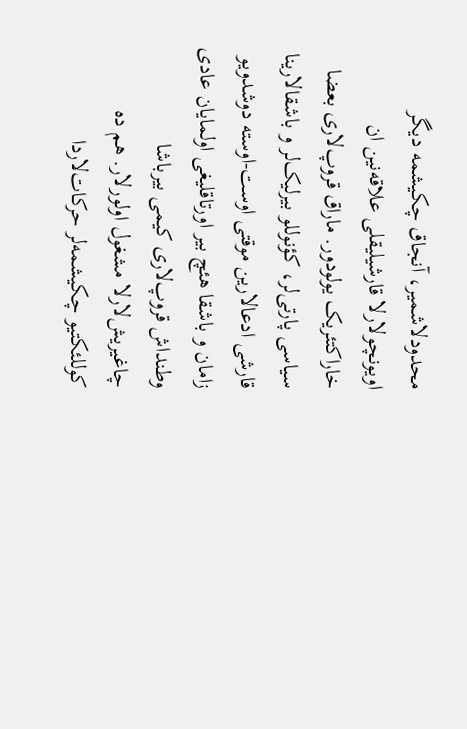محدودلاشمیر، آنجاق چکیشمه دیگر اویونچولارلا قارشیلیقلی علاقه‌نین ان خاراکتئریک یولودور. ماراق قروپ‌لاری بعضا سیاسی پارتی‌لر، کؤنوللو بیرلیک‌لر و باشقالارینا قارشی ادعالارین موقتی اوست-اوسته دوشدویو زامان و باشقا هئچ بیر اورتاقلیغی اولمایان عادی وطنداش قروپ‌لاری کیمی بیرباشا چاغیریش‌لارلا مشغول اولورلار. هم ده کوللئکتیو چکیشمه‌لر حرکات‌لاردا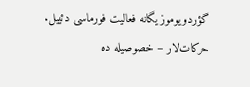گؤردویوموز یگانه فعالیت فورماسی دئییل. حرکات‌لار – خصوصیله ده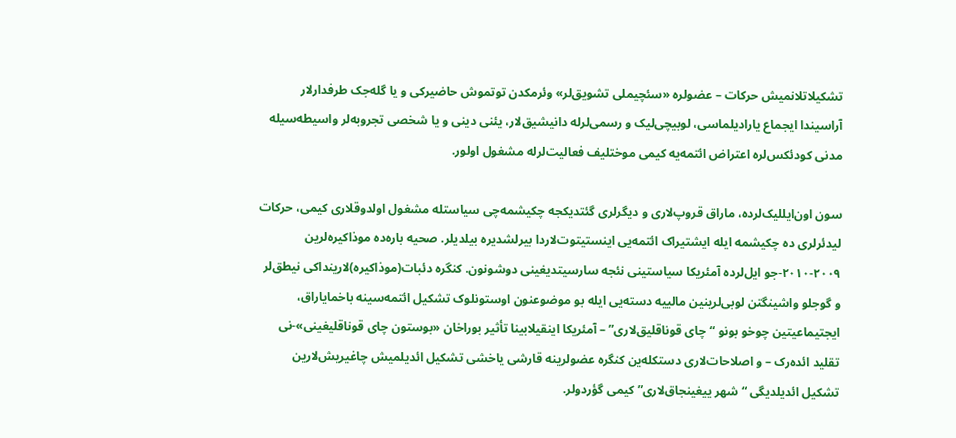تشکیلاتلانمیش حرکات – عضولره «سئچیملی تشویق‌لر» وئرمکدن توتموش حاضیرکی و یا گله‌جک طرفدارلار آراسیندا ایجماع یارادیلماسی، لوبیچی‌لیک و رسمی‌لرله دانیشیق‌لار، یئنی دینی و یا شخصی تجروبه‌لر واسیطه‌سیله مدنی کودئکس‌لره اعتراض ائتمه‌یه کیمی موختلیف فعالیت‌لرله مشغول اولور.

سون اون‌ایللیک‌لرده، ماراق قروپ‌لاری و دیگرلری گئتدیکجه چکیشمه‌چی سیاستله مشغول اولدوقلاری کیمی، حرکات لیدئرلری ده چکیشمه ایله ایشتیراک ائتمه‌یی اینستیتوت‌لاردا بیرلشدیره بیلدیلر. صحیه باره‌ده موذاکیره‌لرین ۲۰۰۹-۲۰۱۰-جو ایل‌لرده آمئریکا سیاستینی نئجه سارسیتدیغینی دوشونون. کنگره دئبات‌(موذاکیره)لارینداکی نیطق‌لر و گوجلو واشینگتن لوبی‌لرینین مالییه دسته‌یی ایله بو موضوعنون اوستونلوک تشکیل ائتمه‌سینه باخمایاراق، ایجتیماعیتین چوخو بونو “چای قوناقلیق‌لاری” – آمئریکا اینقیلابینا تأثیر بوراخان «بوستون چای قوناقلیغینی»-نی تقلید ائده‌‌رک – و اصلاحات‌لاری دستکله‌ین کنگره عضولرینه قارشی یاخشی تشکیل ائدیلمیش چاغیریش‌لارین تشکیل ائدیلدیگی “شهر ییغینجاق‌لاری” کیمی گؤردولر.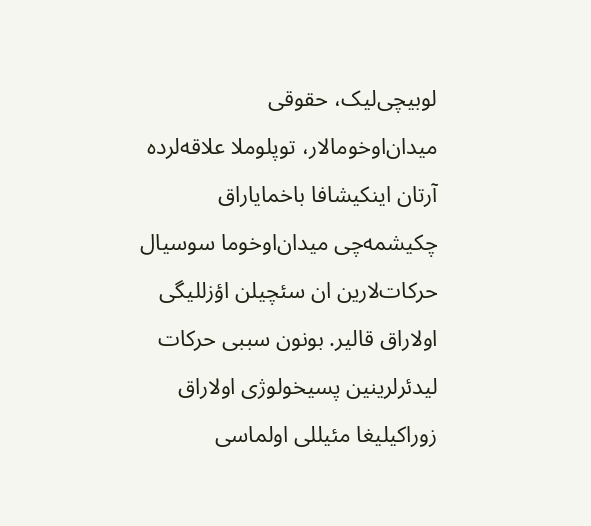لوبیچی‌لیک، حقوقی میدان‌اوخومالار، توپلوملا علاقه‌لرده آرتان اینکیشافا باخمایاراق چکیشمه‌چی میدان‌اوخوما سوسیال حرکات‌لارین ان سئچیلن اؤزللیگی اولاراق قالیر. بونون سببی حرکات لیدئرلرینین پسیخولوژی اولاراق زوراکیلیغا مئیللی اولماسی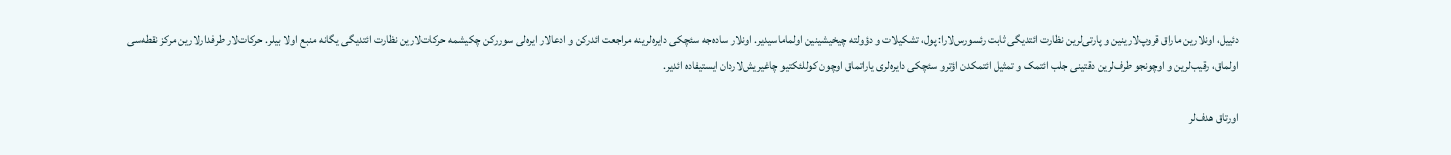دئییل، اونلارین ماراق قروپ‌لارینین و پارتی‌لرین نظارت ائتدیگی ثابت رئسورس‌لارا: پول، تشکیلات و دؤولته چیخیشینین اولماماسیدیر. اونلار ساده‌جه سئچکی دایره‌لرینه مراجعت ائدرکن و ادعالار ایره‌‌لی سوررکن چکیشمه حرکات‌لارین نظارت ائتدیگی یگانه منبع اولا بیلر. حرکات‌لار طرفدارلارین مرکز نقطه‌سی اولماق، رقیب‌لرین و اوچونجو طرف‌لرین دقتینی جلب ائتمک و تمثیل ائتمکدن اؤترو سئچکی دایره‌لری یاراتماق اوچون کوللئکتیو چاغیریش‌لاردان ایستیفاده ائدیر.

اورتاق هدف‌لر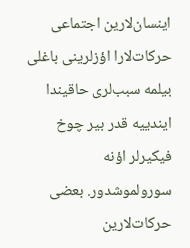اینسان‌لارین اجتماعی حرکات‌لارا اؤزلرینی باغلی بیلمه سبب‌لری حاقیندا ایندییه قدر بیر چوخ فیکیرلر اؤنه سورولموشدور. بعضی حرکات‌لارین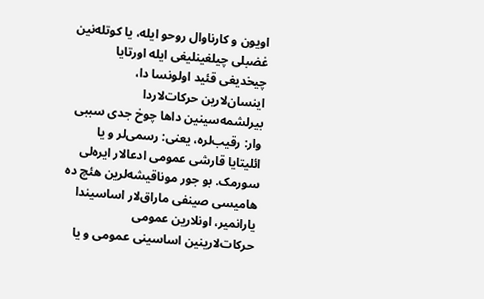اویون و کارناوال روحو ایله، یا کوتله‌نین غضبلی چیلغینلیغی ایله اورتایا چیخدیغی قئید اولونسا دا، اینسان‌لارین حرکات‌لاردا بیرلشمه‌سینین داها چوخ جدی سببی وار: رقیب‌لره، یعنی: رسمی‌لر و یا ائلیتایا قارشی عمومی ادعالار ایر‌ه‌لی سورمک. بو جور موناقیشه‌لرین هئچ ده هامیسی صینفی ماراق‌لار اساسیندا یارانمیر، اونلارین عمومی حرکات‌لارینین اساسینی عمومی و یا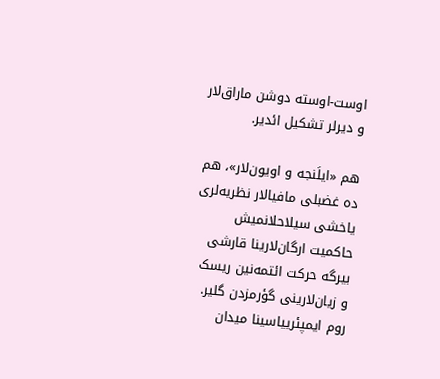اوست-اوسته دوشن ماراق‌لار و دیرلر تشکیل ائدیر.

هم «ایلَنجه و اویون‌لار»، هم ده غضبلی مافیالار نظریه‌لری یاخشی سیلاحلانمیش حاکمیت ارگان‌لارینا قارشی بیرگه حرکت ائتمه‌نین ریسک و زیان‌لارینی گؤرمزدن گلیر. روم ایمپئرییاسینا میدان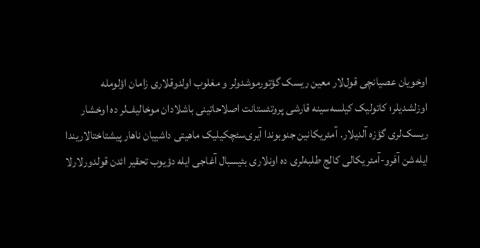اوخویان عصیانچی قول‌لار معین ریسک گؤتورموشدولر و مغلوب اولدوقلاری زامان اؤلومله اوزلشدیلر؛ کاتولیک کیلسه‌سینه قارشی پروتئستانت اصلاحاتینی باشلادان موخالیف‌لر ده اوخشار ریسک‌لری گؤزه آلدیلار. آمئریکانین جنوبوندا آیری‌سئچکیلیک ماهیتی داشییان ناهار پیشتاختالاریندا ایله‌شن آفرو-آمئریکالی کالج طلبه‌لری ده اونلاری بئیسبال آغاجی ایله دؤیوب تحقیر ائد‌ن قولدورلارلا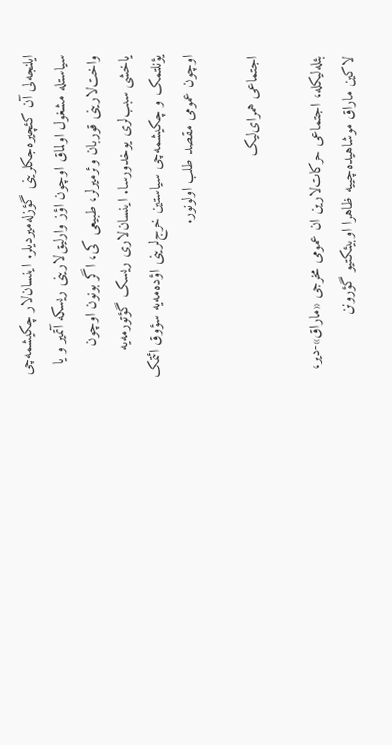ایلنجه‌لی آن کئچیره‌جکلرینی گؤزله‌میردیلر. اینسان‌لار چکیشمه‌چی سیاستله مشغول اولماق اوچون اؤز وارلیق‌لارینی ریسکه آتمیر و یا واخت‌لارینی قوربان وئرمیرلر، طبیعی کی، اگر بونون اوچون یاخشی سبب‌لری یوخدورسا. اینسان‌لاری ریسک گؤتورمه‌یه یؤنلتمک و چکیشمه‌چی سیاستین خرج‌لرینی اؤد‌ه‌مه‌یه سؤوق ائتمک اوچون عمومی مقصد طلب اولونور.

اجتماعی همرای‌لیک

بئله‌لیکله، اجتماعی حرکات‌لارین ان عمومی مخرجی «ماراق»-دیر، لاکین ماراق موشاهیده‌چییه ظاهرا اوبیئکتیو گؤرونن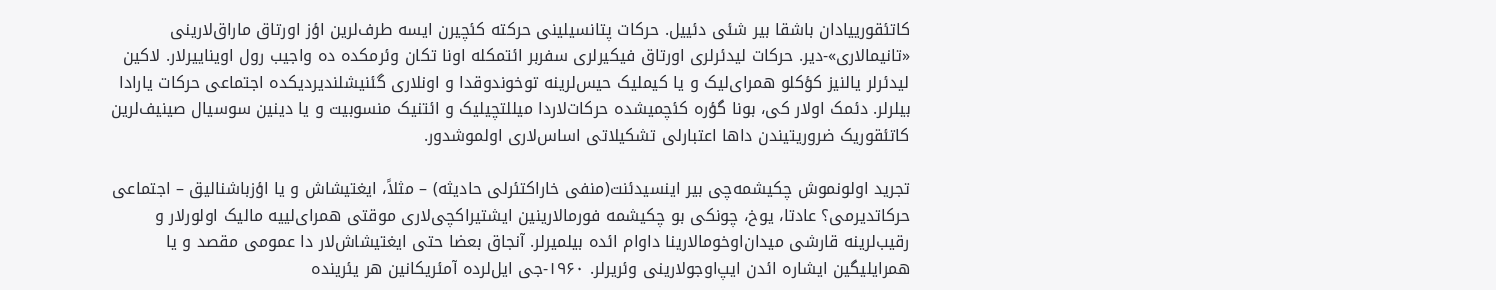کاتئقورییادان باشقا بیر شئی دئییل. حرکات پتانسیلینی حرکته کئچیرن ایسه طرف‌لرین اؤز اورتاق ماراق‌لارینی «تانیمالاری»-دیر. حرکات لیدئرلری اورتاق فیکیرلری سفربر ائتمکله اونا تکان وئرمکده ده واجیب رول اویناییرلار. لاکین لیدئرلر یالنیز کؤکلو همرای‌لیک و یا کیملیک حیس‌لرینه توخوندوقدا و اونلاری گئنیشلندیردیکده اجتماعی حرکات یارادا بیلرلر. دئمک اولار کی، بونا گؤره کئچمیشده حرکات‌لاردا میللتچیلیک و ائتنیک منسوبیت و یا دینین سوسیال صینیف‌لرین کاتئقوریک ضروریتیندن داها اعتبارلی تشکیلاتی اساس‌لاری اولموشدور.

تجرید اولونموش چکیشمه‌چی بیر اینسیدئنت(منفی خاراکتئرلی حادیثه) – مثلاً، ایغتیشاش و یا اؤزباشنالیق – اجتماعی حرکاتدیرمی؟ عادتا، یوخ، چونکی بو چکیشمه فورمالارینین ایشتیراکچی‌لاری موقتی همرای‌لییه مالیک اولورلار و رقیب‌لرینه قارشی میدان‌اوخومالارینا داوام ائده بیلمیرلر. آنجاق بعضا حتی ایغتیشاش‌لار دا عمومی مقصد و یا همرایلیگین ایشاره ائد‌ن ایپ‌اوجولارینی وئریرلر. ۱۹۶۰-جی ایل‌لرده آمئریکانین هر یئرینده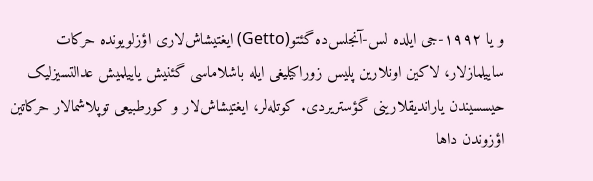و یا ۱۹۹۲-جی ایلده لس-آنجلس‌ده گئتو(Getto) ایغتیشاش‌لاری اؤزلویونده حرکات ساییلمازلار، لاکین اونلارین پلیس زوراکیلیغی ایله باشلاماسی گئنیش یاییلمیش عدالتسیزلیک حیسسیندن یاراندیقلارینی گؤستریردی. کوتله‌لر، ایغتیشاش‌لار و کورطبیعی توپلاشمالار حرکاتین اؤزوندن داها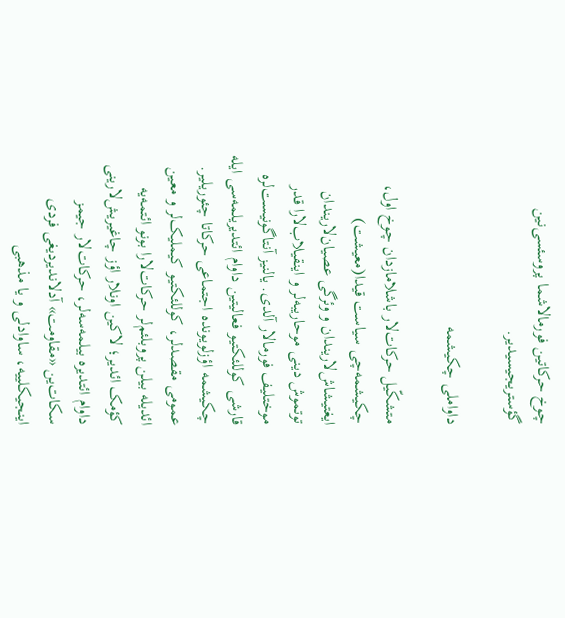چوخ حرکاتین فورمالاشما پروسئسی‌نین گؤستریجیسیدیر.

داواملی چکیشمه

متشکّیل حرکات‌لار باشلامازدان چوخ اول، چکیشمه‌چی سیاست قیدا(معیشت) ایغتیشاش‌لاریندان و وئرگی عصیان‌لاریندان توتموش دینی موحاریبه‌لر و اینقیلاب‌لارا قدر موختلیف فورمالار آلدی. یالنیز آنتاگونیست‌لره قارشی کوللئکتیو فعالیتین داوام ائتدیریلمه‌سی ایله چکیشمه اؤزلویونده اجتماعی حرکاتا چئوریلیر. عمومی مقصدلر، کوللئکتیو کیملیک‌لر و معین ائدیله بیلن پروبلئم‌لر حرکات‌لارا بونو ائتمه‌یه کؤمک ائدیر؛ لاکین اونلار اؤز چاغیریش‌لارینی داوام ائتدیره بیلمه‌سه‌لر، حرکات‌لار جیمز سکات‌ین «مقاومت» آدلاندیردیغی فردی اینجیکلییه، ساوادلی و یا مذهبی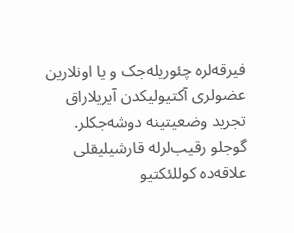فیرقه‌لره چئوریله‌جک و یا اونلارین عضولری آکتیولیکدن آیریلاراق تجرید وضعیتینه دوشه‌جکلر. گوجلو رقیب‌لرله قارشیلیقلی علاقه‌ده کوللئکتیو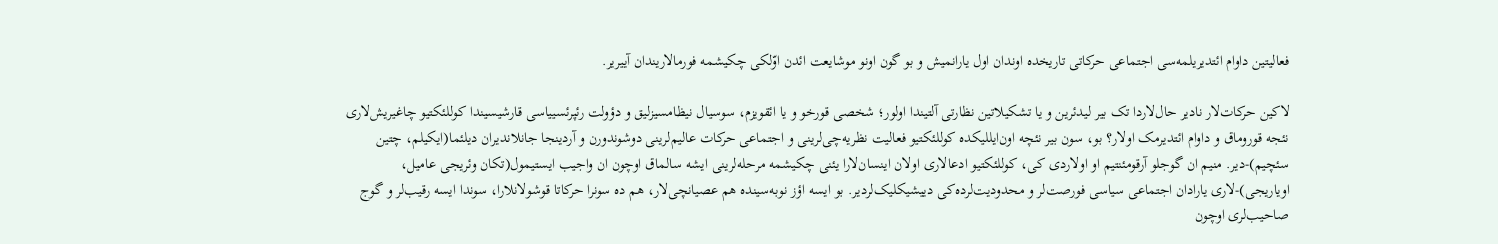فعالیتین داوام ائتدیریلمه‌سی اجتماعی حرکاتی تاریخده اوندان اول یارانمیش و بو گون اونو موشایعت ائد‌ن اوّلکی چکیشمه فورمالاریندان آییریر.

لاکین حرکات‌لار نادیر حال‌لاردا تک بیر لیدئرین و یا تشکیلاتین نظارتی آلتیندا اولور؛ شخصی قورخو و یا ائقویزم، سوسیال نیظامسیزلیق و دؤولت رئپرئسییاسی قارشیسیندا کوللئکتیو چاغیریش‌لاری نئجه قوروماق و داوام ائتدیرمک اولار؟ بو، سون بیر نئچه اون‌ایللیکده کوللئکتیو فعالیت نظریه‌چی‌لرینی و اجتماعی حرکات عالیم‌لرینی دوشوندورن و آردینجا جانلاندیران دیلئما(ایکیلم، چتین سئچیم)-دیر. منیم ان گوجلو آرقومئنتیم او اولاردی کی، کوللئکتیو ادعالاری اولان اینسان‌لارا یئنی چکیشمه مرحله‌لرینی ایشه سالماق اوچون ان واجیب ایستیمول‌(تکان وئریجی عامیل، اویاریجی)-لاری یارادان اجتماعی سیاسی فورصت‌لر و محدودیت‌لرده‌کی دییشیکلیک‌لردیر. بو ایسه اؤز نوبه‌سینده هم عصیانچی‌لار، هم ده سونرا حرکاتا قوشولانلارا، سوندا ایسه رقیب‌لر و گوج صاحیب‌لری اوچون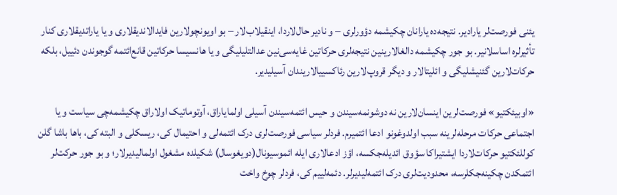یئنی فورصت‌لر یارادیر. نتیجه‌ده یارانان چکیشمه دؤورلری – و نادیر حال‌لاردا، اینقیلاب‌لار – بو اویونچولارین فایدالاندیقلاری و یا یاراتدیقلاری کنار تأثیرلره اساسلانیر. بو جور چکیشمه دالغالارینین نتیجه‌لری حرکاتین غایه‌سی‌نین عدالتلیلیگی و یا هانسیسا حرکاتین قانع‌ائتمه گوجوندن دئییل، بلکه حرکات‌لارین گئنیشلیگی و ائلیتالار و دیگر قروپ‌لارین رئاکسییالاریندان آسیلیدیر.

«اوبیئکتیو» فورصت‌لرین اینسان‌لارین نه دوشونمه‌سیندن و حیس ائتمه‌سیندن آسیلی اولمایاراق، آوتوماتیک اولاراق چکیشمه‌چی سیاست و یا اجتماعی حرکات مرحله‌لرینه سبب اولدوغونو ادعا ائتمیرم. فردلر سیاسی فورصت‌لری درک ائتمه‌لی و احتیمال کی، ریسکلی و البته کی، باها باشا گلن کوللئکتیو حرکات‌لاردا ایشتیراکا سؤوق ائدیله‌جکسه، اؤز ادعالاری ایله ائموسیونال(دویغوسال) شکیلده مشغول اولمالیدیرلار؛ و بو جور حرکت‌لر ائتمکدن چکینه‌جکلرسه، محدودیت‌لری درک ائتمه‌لیدیرلر. دئمه‌لییم کی، فردلر چوخ واخت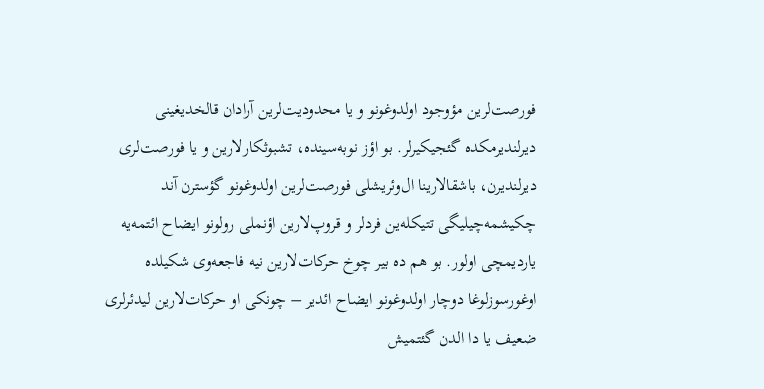فورصت‌لرین مؤوجود اولدوغونو و یا محدودیت‌لرین آرادان قالخدیغینی دیرلندیرمکده گئجیکیرلر. بو اؤز نوبه‌سینده، تشبوثکارلارین و یا فورصت‌لری دیرلندیرن، باشقالارینا ال‌وئریشلی فورصت‌لرین اولدوغونو گؤسترن آند چکیشمه‌چیلیگی تتیکله‌ین فردلر و قروپ‌لارین اؤنملی رولونو ایضاح ائتمه‌یه یاردیمچی اولور. بو هم ده بیر چوخ حرکات‌لارین نیه فاجعه‌وی شکیلده اوغورسوزلوغا دوچار اولدوغونو ایضاح ائدیر – چونکی او حرکات‌لارین لیدئرلری ضعیف یا دا الدن گئتمیش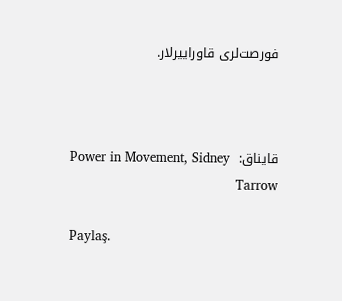فورصت‌لری قاوراییرلار.



قایناق:  Power in Movement, Sidney Tarrow

Paylaş.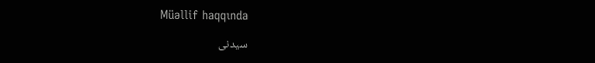Müəllif haqqında

سیدنی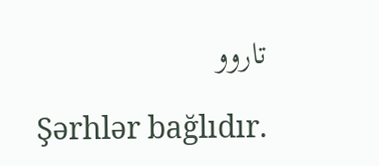تاروو

Şərhlər bağlıdır.